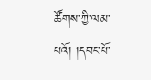ཚོགས་ཀྱི་ལམ་པའོ། །དབང་པོ་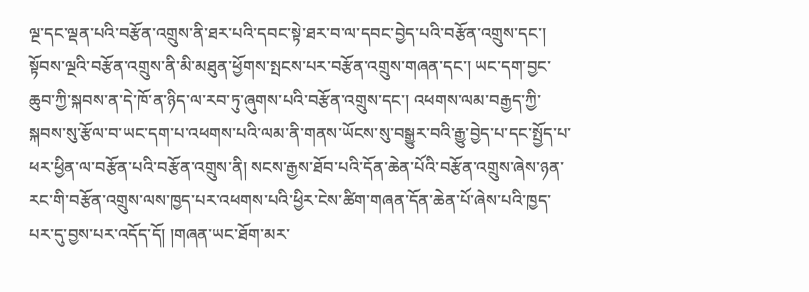ལྔ་དང་ལྡན་པའི་བརྩོན་འགྲུས་ནི་ཐར་པའི་དབང་སྟེ་ཐར་བ་ལ་དབང་བྱེད་པའི་བརྩོན་འགྲུས་དང་། སྟོབས་ལྔའི་བརྩོན་འགྲུས་ནི་མི་མཐུན་ཕྱོགས་སྤངས་པར་བརྩོན་འགྲུས་གཞན་དང་། ཡང་དག་བྱང་ཆུབ་ཀྱི་སྐབས་ན་དེ་ཁོ་ན་ཉིད་ལ་རབ་ཏུ་ཞུགས་པའི་བརྩོན་འགྲུས་དང་། འཕགས་ལམ་བརྒྱད་ཀྱི་སྐབས་སུ་རྩོལ་བ་ཡང་དག་པ་འཕགས་པའི་ལམ་ནི་གནས་ཡོངས་སུ་བསྒྱུར་བའི་རྒྱུ་བྱེད་པ་དང་སྤྱོད་པ་ཕར་ཕྱིན་ལ་བརྩོན་པའི་བརྩོན་འགྲུས་ནི། སངས་རྒྱས་ཐོབ་པའི་དོན་ཆེན་པོའི་བརྩོན་འགྲུས་ཞེས་ཉན་རང་གི་བརྩོན་འགྲུས་ལས་ཁྱད་པར་འཕགས་པའི་ཕྱིར་ངེས་ཚིག་གཞན་དོན་ཆེན་པོ་ཞེས་པའི་ཁྱད་པར་དུ་བྱས་པར་འདོད་དོ། །གཞན་ཡང་ཐོག་མར་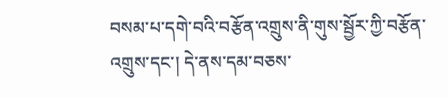བསམ་པ་དགེ་བའི་བརྩོན་འགྲུས་ནི་གུས་སྦྱོར་ཀྱི་བརྩོན་འགྲུས་དང་། དེ་ནས་དམ་བཅས་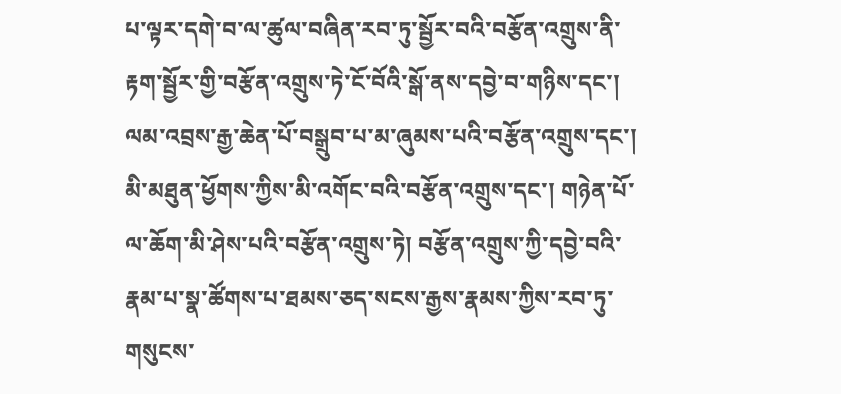པ་ལྟར་དགེ་བ་ལ་ཚུལ་བཞིན་རབ་ཏུ་སྦྱོར་བའི་བརྩོན་འགྲུས་ནི་རྟག་སྦྱོར་གྱི་བརྩོན་འགྲུས་ཏེ་ངོ་བོའི་སྒོ་ནས་དབྱེ་བ་གཉིས་དང་། ལམ་འབྲས་རྒྱ་ཆེན་པོ་བསྒྲུབ་པ་མ་ཞུམས་པའི་བརྩོན་འགྲུས་དང་། མི་མཐུན་ཕྱོགས་ཀྱིས་མི་འགོང་བའི་བརྩོན་འགྲུས་དང་། གཉེན་པོ་ལ་ཆོག་མི་ཤེས་པའི་བརྩོན་འགྲུས་ཏེ། བརྩོན་འགྲུས་ཀྱི་དབྱེ་བའི་རྣམ་པ་སྣ་ཚོགས་པ་ཐམས་ཅད་སངས་རྒྱས་རྣམས་ཀྱིས་རབ་ཏུ་གསུངས་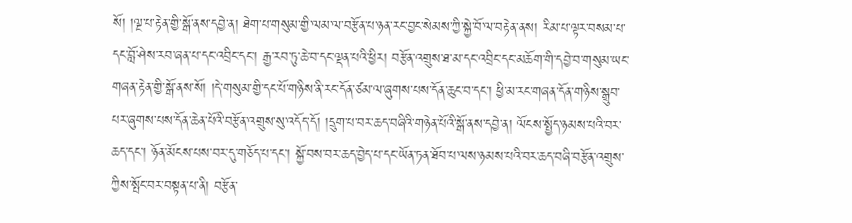སོ། །ལྔ་པ་རྟེན་གྱི་སྒོ་ནས་དབྱེ་ན། ཐེག་པ་གསུམ་གྱི་ལམ་ལ་བརྩོན་པ་ཉན་རང་བྱང་སེམས་ཀྱི་སྐྱེ་བོ་ལ་བརྟེན་ནས། རིམ་པ་ལྟར་བསམ་པ་དང་བློ་ཤེས་རབ་ཞན་པ་དང་འབྲིང་དང་། རྒྱ་རབ་ཏུ་ཆེ་བ་དང་ལྡན་པའི་ཕྱིར། བརྩོན་འགྲུས་ཐ་མ་དང་འབྲིང་དང་མཆོག་གི་དབྱེ་བ་གསུམ་ཡང་གཞན་རྟེན་གྱི་སྒོ་ནས་སོ། །དེ་གསུམ་གྱི་དང་པོ་གཉིས་ནི་རང་དོན་ཙམ་ལ་ཞུགས་པས་དོན་ཆུང་བ་དང་། ཕྱི་མ་རང་གཞན་དོན་གཉིས་སྒྲུབ་པར་ཞུགས་པས་དོན་ཆེན་པོའི་བརྩོན་འགྲུས་སུ་འདོད་དོ། །དྲུག་པ་བར་ཆད་བཞིའི་གཉེན་པོའི་སྒོ་ནས་དབྱེ་ན། ལོངས་སྤྱོད་ཉམས་པའི་བར་ཆད་དང་། ཉོན་མོངས་པས་བར་དུ་གཅོད་པ་དང་། སྐྱོ་བས་བར་ཆད་བྱེད་པ་དང་ཡོན་ཏན་ཐོབ་པ་ལས་ཉམས་པའི་བར་ཆད་བཞི་བརྩོན་འགྲུས་ཀྱིས་སྤོང་བར་བསྟན་པ་ནི། བརྩོན་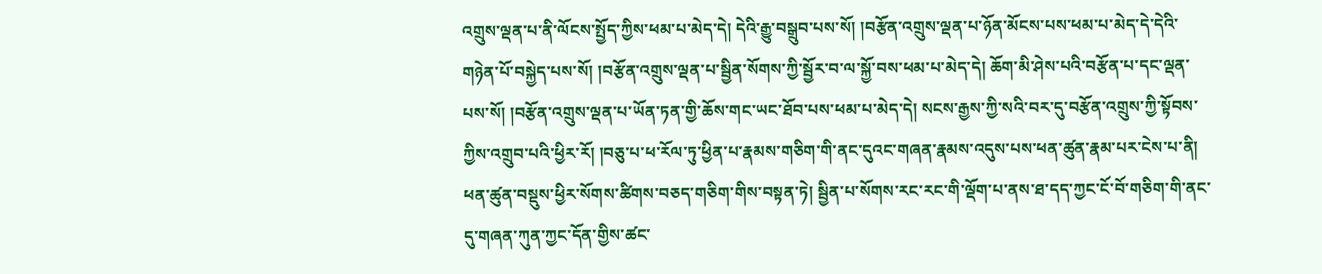འགྲུས་ལྡན་པ་ནི་ལོངས་སྤྱོད་ཀྱིས་ཕམ་པ་མེད་དེ། དེའི་རྒྱུ་བསྒྲུབ་པས་སོ། །བརྩོན་འགྲུས་ལྡན་པ་ཉོན་མོངས་པས་ཕམ་པ་མེད་དེ་དེའི་གཉེན་པོ་བསྐྱེད་པས་སོ། །བརྩོན་འགྲུས་ལྡན་པ་སྦྱིན་སོགས་ཀྱི་སྦྱོར་བ་ལ་སྐྱོ་བས་ཕམ་པ་མེད་དེ། ཆོག་མི་ཤེས་པའི་བརྩོན་པ་དང་ལྡན་པས་སོ། །བརྩོན་འགྲུས་ལྡན་པ་ཡོན་ཏན་གྱི་ཆོས་གང་ཡང་ཐོབ་པས་ཕམ་པ་མེད་དེ། སངས་རྒྱས་ཀྱི་སའི་བར་དུ་བརྩོན་འགྲུས་ཀྱི་སྟོབས་ཀྱིས་འགྲུབ་པའི་ཕྱིར་རོ། །བཅུ་པ་ཕ་རོལ་ཏུ་ཕྱིན་པ་རྣམས་གཅིག་གི་ནང་དུའང་གཞན་རྣམས་འདུས་པས་ཕན་ཚུན་རྣམ་པར་ངེས་པ་ནི། ཕན་ཚུན་བསྡུས་ཕྱིར་སོགས་ཚིགས་བཅད་གཅིག་གིས་བསྟན་ཏེ། སྦྱིན་པ་སོགས་རང་རང་གི་ལྡོག་པ་ནས་ཐ་དད་ཀྱང་ངོ་བོ་གཅིག་གི་ནང་དུ་གཞན་ཀུན་ཀྱང་དོན་གྱིས་ཚང་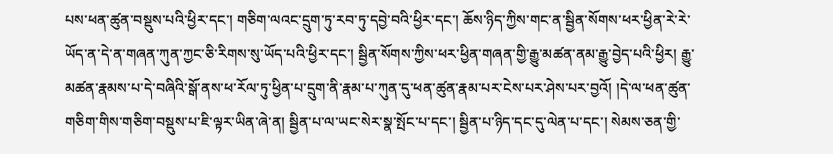པས་ཕན་ཚུན་བསྡུས་པའི་ཕྱིར་དང་། གཅིག་ལའང་དྲུག་ཏུ་རབ་ཏུ་དབྱེ་བའི་ཕྱིར་དང་། ཆོས་ཉིད་ཀྱིས་གང་ན་སྦྱིན་སོགས་ཕར་ཕྱིན་རེ་རེ་ཡོད་ན་དེ་ན་གཞན་ཀུན་ཀྱང་ཅི་རིགས་སུ་ཡོད་པའི་ཕྱིར་དང་། སྦྱིན་སོགས་ཀྱིས་ཕར་ཕྱིན་གཞན་གྱི་རྒྱུ་མཚན་ནམ་རྒྱུ་བྱེད་པའི་ཕྱིར། རྒྱུ་མཚན་རྣམས་པ་དེ་བཞིའི་སྒོ་ནས་ཕ་རོལ་ཏུ་ཕྱིན་པ་དྲུག་ནི་རྣམ་པ་ཀུན་དུ་ཕན་ཚུན་རྣམ་པར་ངེས་པར་ཤེས་པར་བྱའོ། །དེ་ལ་ཕན་ཚུན་གཅིག་གིས་གཅིག་བསྡུས་པ་ཇི་ལྟར་ཡིན་ཞེ་ན། སྦྱིན་པ་ལ་ཡང་སེར་སྣ་སྤོང་པ་དང་། སྦྱིན་པ་ཉིད་དང་དུ་ལེན་པ་དང་། སེམས་ཅན་གྱི་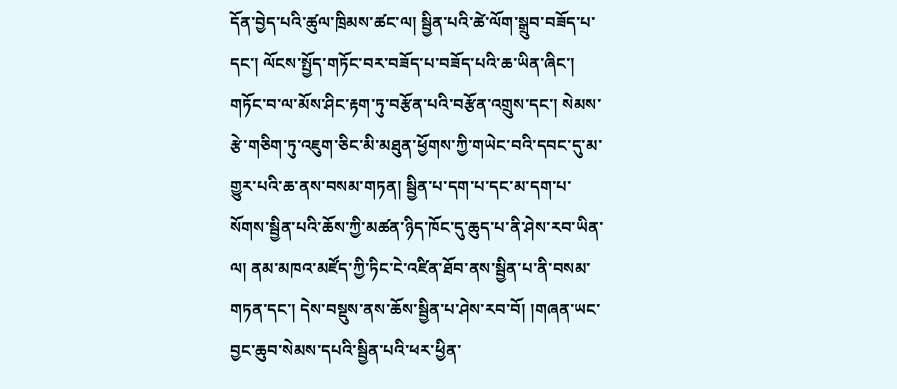དོན་བྱེད་པའི་ཚུལ་ཁྲིམས་ཚང་ལ། སྦྱིན་པའི་ཚེ་ལོག་སྒྲུབ་བཟོད་པ་དང་། ལོངས་སྤྱོད་གཏོང་བར་བཟོད་པ་བཟོད་པའི་ཆ་ཡིན་ཞིང་། གཏོང་བ་ལ་མོས་ཤིང་རྟག་ཏུ་བརྩོན་པའི་བརྩོན་འགྲུས་དང་། སེམས་རྩེ་གཅིག་ཏུ་འཇུག་ཅིང་མི་མཐུན་ཕྱོགས་ཀྱི་གཡེང་བའི་དབང་དུ་མ་གྱུར་པའི་ཆ་ནས་བསམ་གཏན། སྦྱིན་པ་དག་པ་དང་མ་དག་པ་སོགས་སྦྱིན་པའི་ཆོས་ཀྱི་མཚན་ཉིད་ཁོང་དུ་ཆུད་པ་ནི་ཤེས་རབ་ཡིན་ལ། ནམ་མཁའ་མཛོད་ཀྱི་ཏིང་ངེ་འཛིན་ཐོབ་ནས་སྦྱིན་པ་ནི་བསམ་གཏན་དང་། དེས་བསྡུས་ནས་ཆོས་སྦྱིན་པ་ཤེས་རབ་བོ། །གཞན་ཡང་བྱང་ཆུབ་སེམས་དཔའི་སྦྱིན་པའི་ཕར་ཕྱིན་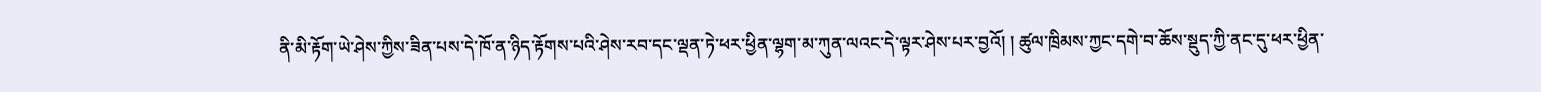ནི་མི་རྟོག་ཡེ་ཤེས་ཀྱིས་ཟིན་པས་དེ་ཁོ་ན་ཉིད་རྟོགས་པའི་ཤེས་རབ་དང་ལྡན་ཏེ་ཕར་ཕྱིན་ལྷག་མ་ཀུན་ལའང་དེ་ལྟར་ཤེས་པར་བྱའོ། ། ཚུལ་ཁྲིམས་ཀྱང་དགེ་བ་ཆོས་སྡུད་ཀྱི་ནང་དུ་ཕར་ཕྱིན་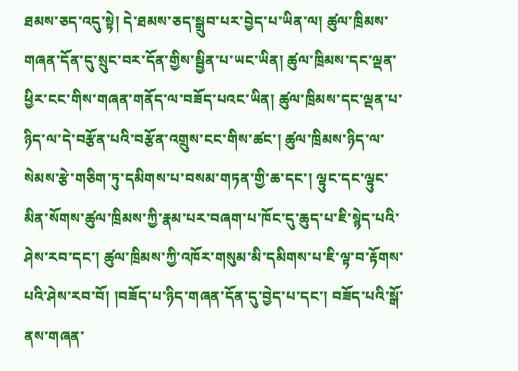ཐམས་ཅད་འདུ་སྟེ། དེ་ཐམས་ཅད་སྒྲུབ་པར་བྱེད་པ་ཡིན་ལ། ཚུལ་ཁྲིམས་གཞན་དོན་དུ་སྲུང་བར་དོན་གྱིས་སྦྱིན་པ་ཡང་ཡིན། ཚུལ་ཁྲིམས་དང་ལྡན་ཕྱིར་ངང་གིས་གཞན་གནོད་ལ་བཟོད་པའང་ཡིན། ཚུལ་ཁྲིམས་དང་ལྡན་པ་ཉིད་ལ་དེ་བརྩོན་པའི་བརྩོན་འགྲུས་ངང་གིས་ཚང་། ཚུལ་ཁྲིམས་ཉིད་ལ་སེམས་རྩེ་གཅིག་ཏུ་དམིགས་པ་བསམ་གཏན་གྱི་ཆ་དང་། ལྟུང་དང་ལྟུང་མིན་སོགས་ཚུལ་ཁྲིམས་ཀྱི་རྣམ་པར་བཞག་པ་ཁོང་དུ་ཆུད་པ་ཇི་སྙེད་པའི་ཤེས་རབ་དང་། ཚུལ་ཁྲིམས་ཀྱི་འཁོར་གསུམ་མི་དམིགས་པ་ཇི་ལྟ་བ་རྟོགས་པའི་ཤེས་རབ་བོ། །བཟོད་པ་ཉིད་གཞན་དོན་དུ་བྱེད་པ་དང་། བཟོད་པའི་སྒོ་ནས་གཞན་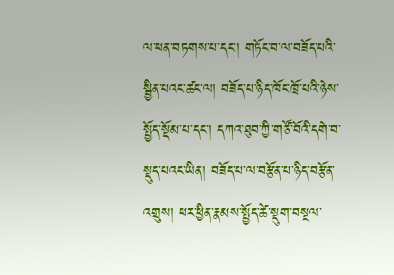ལ་ཕན་བཏགས་པ་དང་། གཏོང་བ་ལ་བཟོད་པའི་སྦྱིན་པའང་ཚང་ལ། བཟོད་པ་ཉིད་ཁོང་ཁྲོ་པའི་ཉེས་སྤྱོད་སྡོམ་པ་དང་། དཀའ་ཐུབ་ཀྱི་གཙོ་བོའི་དགེ་བ་སྡུད་པའང་ཡིན། བཟོད་པ་ལ་བརྩོན་པ་ཉིད་བརྩོན་འགྲུས། ཕར་ཕྱིན་རྣམས་སྤྱོད་ཚེ་སྡུག་བསྔལ་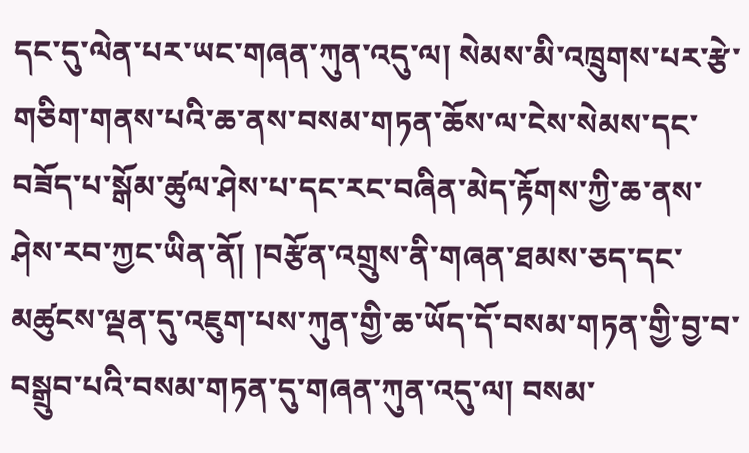དང་དུ་ལེན་པར་ཡང་གཞན་ཀུན་འདུ་ལ། སེམས་མི་འཁྲུགས་པར་རྩེ་གཅིག་གནས་པའི་ཆ་ནས་བསམ་གཏན་ཆོས་ལ་ངེས་སེམས་དང་བཟོད་པ་སྒོམ་ཚུལ་ཤེས་པ་དང་རང་བཞིན་མེད་རྟོགས་ཀྱི་ཆ་ནས་ཤེས་རབ་ཀྱང་ཡིན་ནོ། །བརྩོན་འགྲུས་ནི་གཞན་ཐམས་ཅད་དང་མཚུངས་ལྡན་དུ་འཇུག་པས་ཀུན་གྱི་ཆ་ཡོད་དོ་བསམ་གཏན་གྱི་བྱ་བ་བསྒྲུབ་པའི་བསམ་གཏན་དུ་གཞན་ཀུན་འདུ་ལ། བསམ་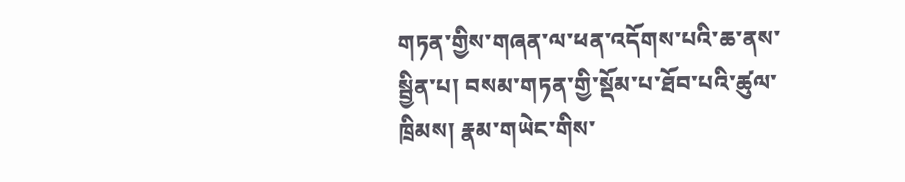གཏན་གྱིས་གཞན་ལ་ཕན་འདོགས་པའི་ཆ་ནས་སྦྱིན་པ། བསམ་གཏན་གྱི་སྡོམ་པ་ཐོབ་པའི་ཚུལ་ཁྲིམས། རྣམ་གཡེང་གིས་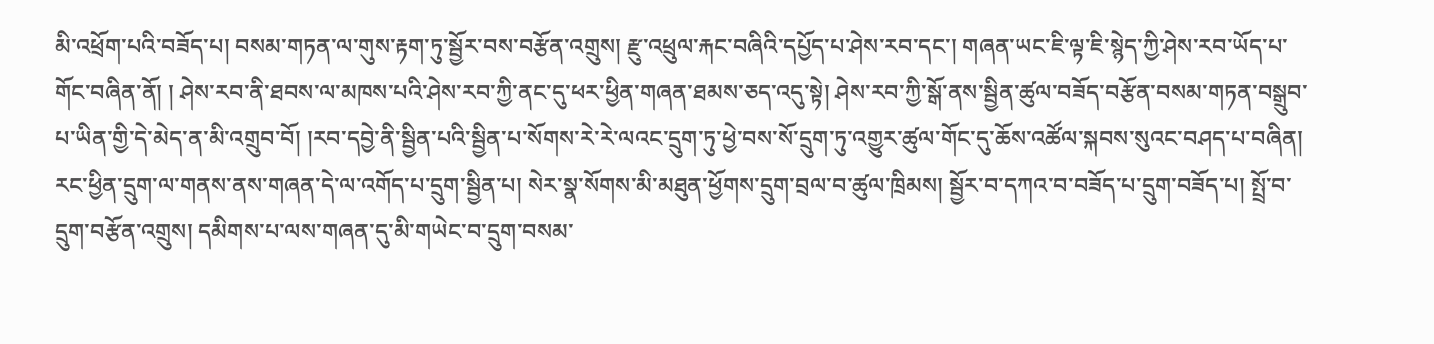མི་འཕྲོག་པའི་བཟོད་པ། བསམ་གཏན་ལ་གུས་རྟག་ཏུ་སྦྱོར་བས་བརྩོན་འགྲུས། རྫུ་འཕྲུལ་རྐང་བཞིའི་དཔྱོད་པ་ཤེས་རབ་དང་། གཞན་ཡང་ཇི་ལྟ་ཇི་སྙེད་ཀྱི་ཤེས་རབ་ཡོད་པ་གོང་བཞིན་ནོ། ། ཤེས་རབ་ནི་ཐབས་ལ་མཁས་པའི་ཤེས་རབ་ཀྱི་ནང་དུ་ཕར་ཕྱིན་གཞན་ཐམས་ཅད་འདུ་སྟེ། ཤེས་རབ་ཀྱི་སྒོ་ནས་སྦྱིན་ཚུལ་བཟོད་བརྩོན་བསམ་གཏན་བསྒྲུབ་པ་ཡིན་གྱི་དེ་མེད་ན་མི་འགྲུབ་བོ། །རབ་དབྱེ་ནི་སྦྱིན་པའི་སྦྱིན་པ་སོགས་རེ་རེ་ལའང་དྲུག་ཏུ་ཕྱེ་བས་སོ་དྲུག་ཏུ་འགྱུར་ཚུལ་གོང་དུ་ཆོས་འཚོལ་སྐབས་སུའང་བཤད་པ་བཞིན། རང་ཕྱིན་དྲུག་ལ་གནས་ནས་གཞན་དེ་ལ་འགོད་པ་དྲུག་སྦྱིན་པ། སེར་སྣ་སོགས་མི་མཐུན་ཕྱོགས་དྲུག་བྲལ་བ་ཚུལ་ཁྲིམས། སྦྱོར་བ་དཀའ་བ་བཟོད་པ་དྲུག་བཟོད་པ། སྤྲོ་བ་དྲུག་བརྩོན་འགྲུས། དམིགས་པ་ལས་གཞན་དུ་མི་གཡེང་བ་དྲུག་བསམ་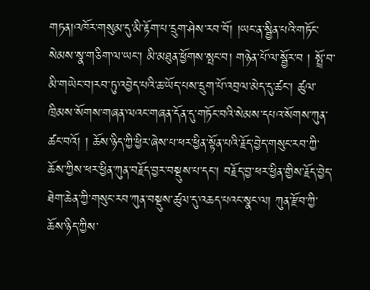གཏན།འཁོར་གསུམ་དུ་མི་རྟོག་པ་དྲུག་ཤེས་རབ་བོ། །ཡང་ན་སྦྱིན་པའི་གཏོང་སེམས་སྣ་གཅིག་ལ་ཡང་། མི་མཐུན་ཕྱོགས་སྤང་བ། གཉེན་པོ་ལ་སྦྱོར་བ ། སྤྲོ་བ་མི་གཡེང་བ།རབ་ཏུ་འབྱེད་པའི་ཆ་ཡོད་པས་དྲུག་པོ་འབྲལ་མེད་དུ་ཚང་། ཚུལ་ཁྲིམས་སོགས་གཞན་ལའང་གཞན་དོན་དུ་གཏོང་བའི་སེམས་དཔའ་སོགས་ཀུན་ཚང་བའོ། ། ཆོས་ཉིད་ཀྱི་ཕྱིར་ཞེས་པ་ཕར་ཕྱིན་སྟོན་པའི་རྗོད་བྱེད་གསུང་རབ་ཀྱི་ཆོས་ཀྱིས་ཕར་ཕྱིན་ཀུན་བརྗོད་བྱར་བསྡུས་པ་དང་། བརྗོད་བྱ་ཕར་ཕྱིན་གྱིས་རྗོད་བྱེད་ཐེག་ཆེན་ཀྱི་གསུང་རབ་ཀུན་བསྡུས་ཚུལ་དུ་འཆད་པའང་སྣང་ལ། ཀུན་རྫོབ་ཀྱི་ཆོས་ཉིད་ཀྱིས་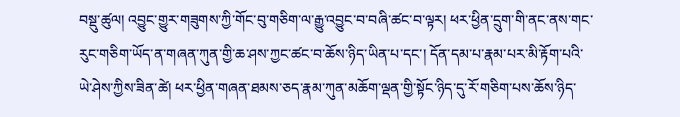བསྡུ་ཚུལ། འབྱུང་གྱུར་གཟུགས་ཀྱི་གོང་བུ་གཅིག་ལ་རྒྱུ་འབྱུང་བ་བཞི་ཚང་བ་ལྟར། ཕར་ཕྱིན་དྲུག་གི་ནང་ནས་གང་རུང་གཅིག་ཡོད་ན་གཞན་ཀུན་གྱི་ཆ་ཤས་ཀྱང་ཚང་བ་ཆོས་ཉིད་ཡིན་པ་དང་། དོན་དམ་པ་རྣམ་པར་མི་རྟོག་པའི་ཡེ་ཤེས་ཀྱིས་ཟིན་ཚེ། ཕར་ཕྱིན་གཞན་ཐམས་ཅད་རྣམ་ཀུན་མཆོག་ལྡན་གྱི་སྟོང་ཉིད་དུ་རོ་གཅིག་པས་ཆོས་ཉིད་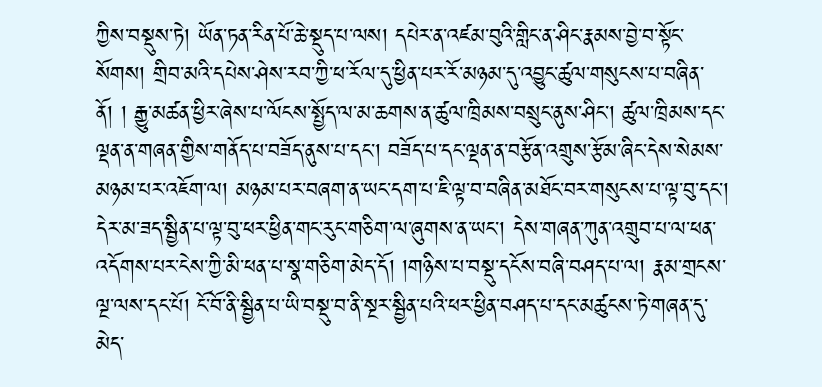ཀྱིས་བསྡུས་ཏེ། ཡོན་ཏན་རིན་པོ་ཆེ་སྡུད་པ་ལས། དཔེར་ན་འཛམ་བུའི་གླིང་ན་ཤིང་རྣམས་བྱེ་བ་སྟོང་སོགས། གྲིབ་མའི་དཔེས་ཤེས་རབ་ཀྱི་ཕ་རོལ་དུ་ཕྱིན་པར་རོ་མཉམ་དུ་འབྱུང་ཚུལ་གསུངས་པ་བཞིན་ནོ། ། རྒྱུ་མཚན་ཕྱིར་ཞེས་པ་ལོངས་སྤྱོད་ལ་མ་ཆགས་ན་ཚུལ་ཁྲིམས་བསྲུང་ནུས་ཤིང་། ཚུལ་ཁྲིམས་དང་ལྡན་ན་གཞན་གྱིས་གནོད་པ་བཟོད་ནུས་པ་དང་། བཟོད་པ་དང་ལྡན་ན་བརྩོན་འགྲུས་རྩོམ་ཞིང་དེས་སེམས་མཉམ་པར་འཇོག་ལ། མཉམ་པར་བཞག་ན་ཡང་དག་པ་ཇི་ལྟ་བ་བཞིན་མཐོང་བར་གསུངས་པ་ལྟ་བུ་དང་། དེར་མ་ཟད་སྦྱིན་པ་ལྟ་བུ་ཕར་ཕྱིན་གང་རུང་གཅིག་ལ་ཞུགས་ན་ཡང་། དེས་གཞན་ཀུན་འགྲུབ་པ་ལ་ཕན་འདོགས་པར་ངེས་ཀྱི་མི་ཕན་པ་སྣ་གཅིག་མེད་དོ། །གཉིས་པ་བསྡུ་དངོས་བཞི་བཤད་པ་ལ། རྣམ་གྲངས་ལྔ་ལས་དང་པོ། ངོ་བོ་ནི་སྦྱིན་པ་ཡི་བསྡུ་བ་ནི་སྔར་སྦྱིན་པའི་ཕར་ཕྱིན་བཤད་པ་དང་མཚུངས་ཏེ་གཞན་དུ་མེད་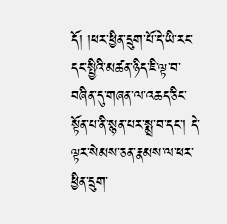དོ། །ཕར་ཕྱིན་དྲུག་པོ་དེ་ཡི་རང་དང་སྤྱིའི་མཚན་ཉིད་ཇི་ལྟ་བ་བཞིན་དུ་གཞན་ལ་འཆད་ཅིང་སྟོན་པ་ནི་སྙན་པར་སྨྲ་བ་དང་། དེ་ལྟར་སེམས་ཅན་རྣམས་ལ་ཕར་ཕྱིན་དྲུག་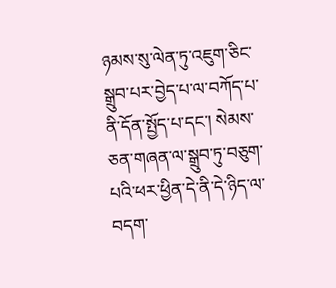ཉམས་སུ་ལེན་ཏུ་འཇུག་ཅིང་སྒྲུབ་པར་བྱེད་པ་ལ་བཀོད་པ་ནི་དོན་སྤྱོད་པ་དང་། སེམས་ཅན་གཞན་ལ་སྒྲུབ་ཏུ་བཅུག་པའི་ཕར་ཕྱིན་དེ་ནི་དེ་ཉིད་ལ་བདག་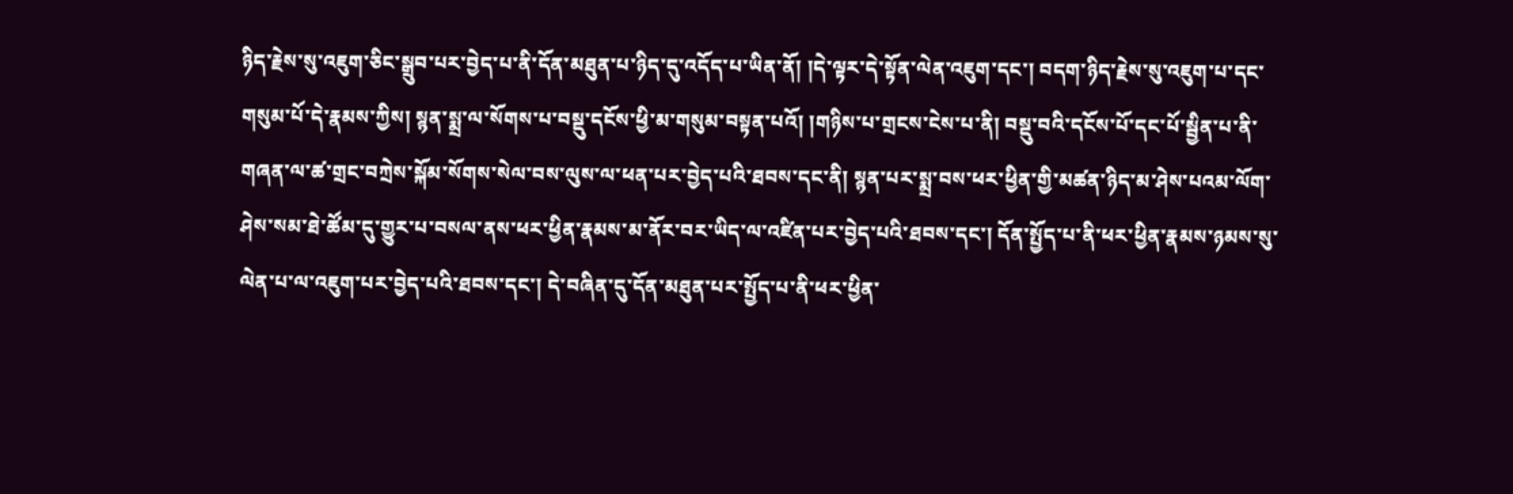ཉིད་རྗེས་སུ་འཇུག་ཅིང་སྒྲུབ་པར་བྱེད་པ་ནི་དོན་མཐུན་པ་ཉིད་དུ་འདོད་པ་ཡིན་ནོ། །དེ་ལྟར་དེ་སྟོན་ལེན་འཇུག་དང་། བདག་ཉིད་རྗེས་སུ་འཇུག་པ་དང་གསུམ་པོ་དེ་རྣམས་ཀྱིས། སྙན་སྨྲ་ལ་སོགས་པ་བསྡུ་དངོས་ཕྱི་མ་གསུམ་བསྟན་པའོ། །གཉིས་པ་གྲངས་ངེས་པ་ནི། བསྡུ་བའི་དངོས་པོ་དང་པོ་སྦྱིན་པ་ནི་གཞན་ལ་ཚ་གྲང་བཀྲེས་སྐོམ་སོགས་སེལ་བས་ལུས་ལ་ཕན་པར་བྱེད་པའི་ཐབས་དང་ནི། སྙན་པར་སྨྲ་བས་ཕར་ཕྱིན་གྱི་མཚན་ཉིད་མ་ཤེས་པའམ་ལོག་ཤེས་སམ་ཐེ་ཚོམ་དུ་གྱུར་པ་བསལ་ནས་ཕར་ཕྱིན་རྣམས་མ་ནོར་བར་ཡིད་ལ་འཛིན་པར་བྱེད་པའི་ཐབས་དང་། དོན་སྤྱོད་པ་ནི་ཕར་ཕྱིན་རྣམས་ཉམས་སུ་ལེན་པ་ལ་འཇུག་པར་བྱེད་པའི་ཐབས་དང་། དེ་བཞིན་དུ་དོན་མཐུན་པར་སྤྱོད་པ་ནི་ཕར་ཕྱིན་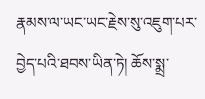རྣམས་ལ་ཡང་ཡང་རྗེས་སུ་འཇུག་པར་བྱེད་པའི་ཐབས་ཡིན་ཏེ། ཆོས་སྨྲ་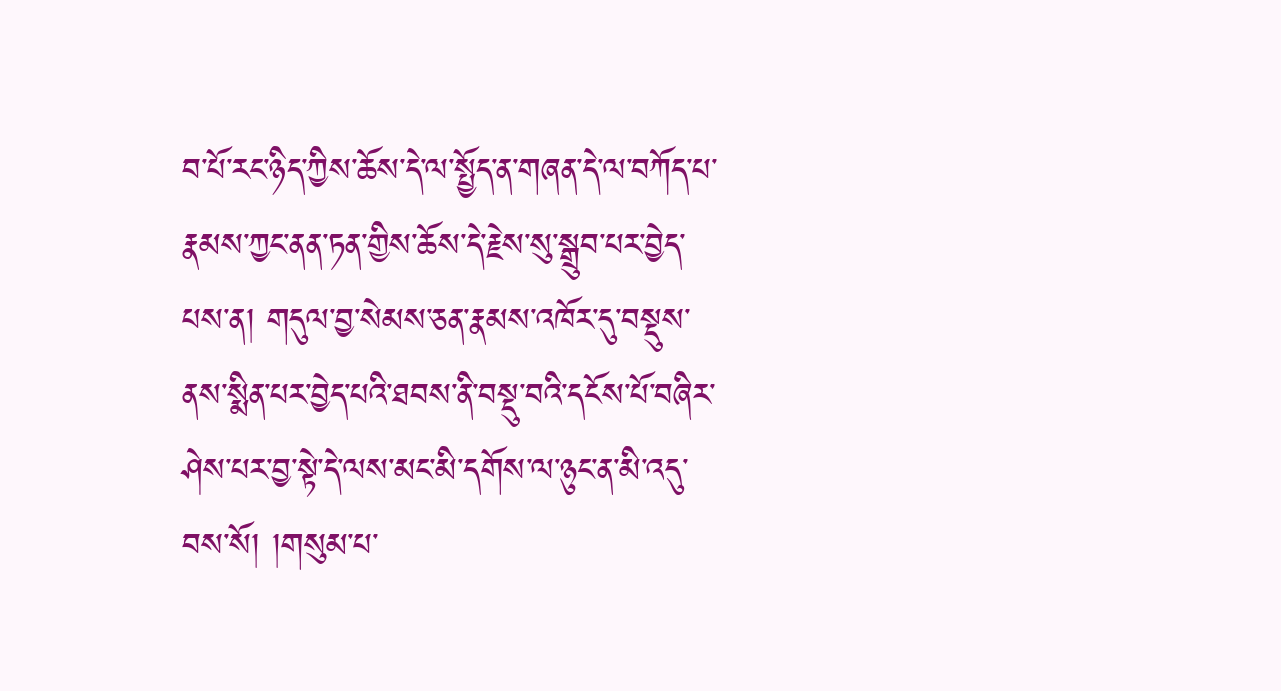བ་པོ་རང་ཉིད་ཀྱིས་ཆོས་དེ་ལ་སྤྱོད་ན་གཞན་དེ་ལ་བཀོད་པ་རྣམས་ཀྱང་ནན་ཏན་གྱིས་ཆོས་དེ་རྗེས་སུ་སྒྲུབ་པར་བྱེད་པས་ན། གདུལ་བྱ་སེམས་ཅན་རྣམས་འཁོར་དུ་བསྡུས་ནས་སྨིན་པར་བྱེད་པའི་ཐབས་ནི་བསྡུ་བའི་དངོས་པོ་བཞིར་ཤེས་པར་བྱ་སྟེ་དེ་ལས་མང་མི་དགོས་ལ་ཉུང་ན་མི་འདུ་བས་སོ། །གསུམ་པ་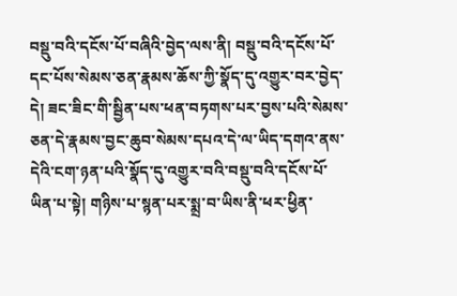བསྡུ་བའི་དངོས་པོ་བཞིའི་བྱེད་ལས་ནི། བསྡུ་བའི་དངོས་པོ་དང་པོས་སེམས་ཅན་རྣམས་ཆོས་ཀྱི་སྣོད་དུ་འགྱུར་བར་བྱེད་དེ། ཟང་ཟིང་གི་སྦྱིན་པས་ཕན་བཏགས་པར་བྱས་པའི་སེམས་ཅན་དེ་རྣམས་བྱང་ཆུབ་སེམས་དཔའ་དེ་ལ་ཡིད་དགའ་ནས་དེའི་ངག་ཉན་པའི་སྣོད་དུ་འགྱུར་བའི་བསྡུ་བའི་དངོས་པོ་ཡིན་པ་སྟེ། གཉིས་པ་སྙན་པར་སྨྲ་བ་ཡིས་ནི་ཕར་ཕྱིན་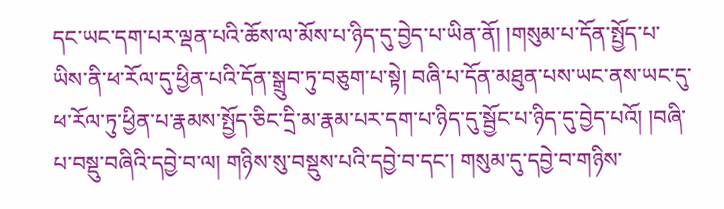དང་ཡང་དག་པར་ལྡན་པའི་ཆོས་ལ་མོས་པ་ཉིད་དུ་བྱེད་པ་ཡིན་ནོ། །གསུམ་པ་དོན་སྤྱོད་པ་ཡིས་ནི་ཕ་རོལ་དུ་ཕྱིན་པའི་དོན་སྒྲུབ་ཏུ་བཅུག་པ་སྟེ། བཞི་པ་དོན་མཐུན་པས་ཡང་ནས་ཡང་དུ་ཕ་རོལ་ཏུ་ཕྱིན་པ་རྣམས་སྤྱོད་ཅིང་དྲི་མ་རྣམ་པར་དག་པ་ཉིད་དུ་སྦྱོང་པ་ཉིད་དུ་བྱེད་པའོ། །བཞི་པ་བསྡུ་བཞིའི་དབྱེ་བ་ལ། གཉིས་སུ་བསྡུས་པའི་དབྱེ་བ་དང་། གསུམ་དུ་དབྱེ་བ་གཉིས་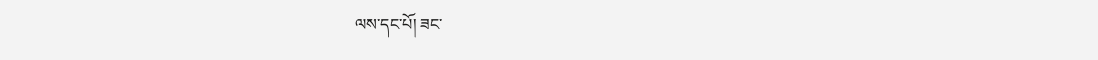ལས་དང་པོ། ཟང་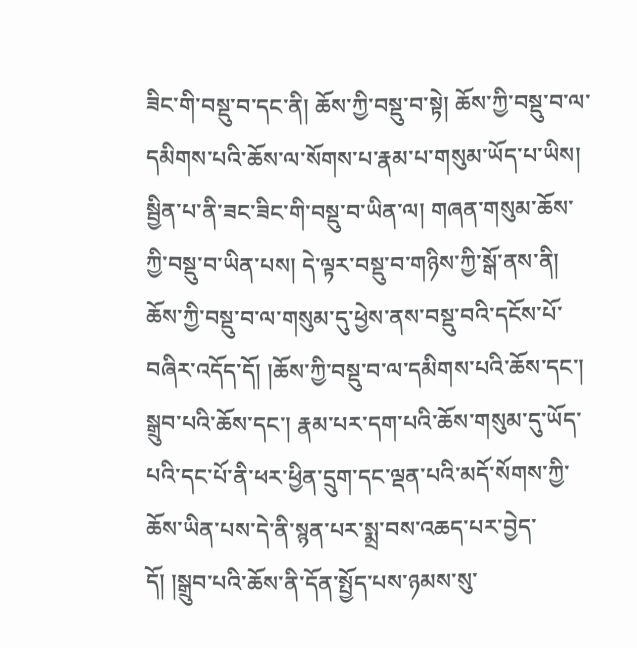ཟིང་གི་བསྡུ་བ་དང་ནི། ཆོས་ཀྱི་བསྡུ་བ་སྟེ། ཆོས་ཀྱི་བསྡུ་བ་ལ་དམིགས་པའི་ཆོས་ལ་སོགས་པ་རྣམ་པ་གསུམ་ཡོད་པ་ཡིས། སྦྱིན་པ་ནི་ཟང་ཟིང་གི་བསྡུ་བ་ཡིན་ལ། གཞན་གསུམ་ཆོས་ཀྱི་བསྡུ་བ་ཡིན་པས། དེ་ལྟར་བསྡུ་བ་གཉིས་ཀྱི་སྒོ་ནས་ནི། ཆོས་ཀྱི་བསྡུ་བ་ལ་གསུམ་དུ་ཕྱེས་ནས་བསྡུ་བའི་དངོས་པོ་བཞིར་འདོད་དོ། །ཆོས་ཀྱི་བསྡུ་བ་ལ་དམིགས་པའི་ཆོས་དང་། སྒྲུབ་པའི་ཆོས་དང་། རྣམ་པར་དག་པའི་ཆོས་གསུམ་དུ་ཡོད་པའི་དང་པོ་ནི་ཕར་ཕྱིན་དྲུག་དང་ལྡན་པའི་མདོ་སོགས་ཀྱི་ཆོས་ཡིན་པས་དེ་ནི་སྙན་པར་སྨྲ་བས་འཆད་པར་བྱེད་དོ། །སྒྲུབ་པའི་ཆོས་ནི་དོན་སྤྱོད་པས་ཉམས་སུ་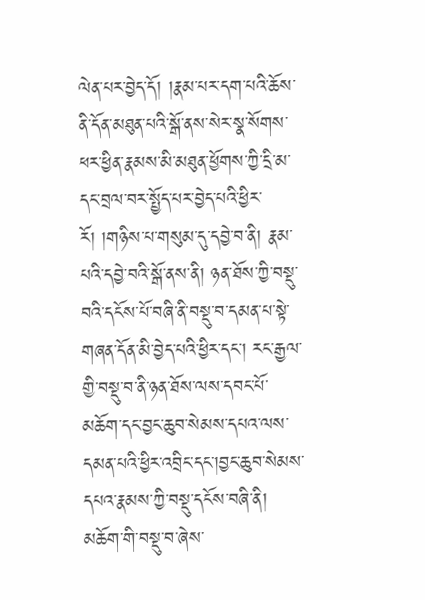ལེན་པར་བྱེད་དོ། །རྣམ་པར་དག་པའི་ཆོས་ནི་དོན་མཐུན་པའི་སྒོ་ནས་སེར་སྣ་སོགས་ཕར་ཕྱིན་རྣམས་མི་མཐུན་ཕྱོགས་ཀྱི་དྲི་མ་དང་བྲལ་བར་སྤྱོད་པར་བྱེད་པའི་ཕྱིར་རོ། །གཉིས་པ་གསུམ་དུ་དབྱེ་བ་ནི། རྣམ་པའི་དབྱེ་བའི་སྒོ་ནས་ནི། ཉན་ཐོས་ཀྱི་བསྡུ་བའི་དངོས་པོ་བཞི་ནི་བསྡུ་བ་དམན་པ་སྟེ་གཞན་དོན་མི་བྱེད་པའི་ཕྱིར་དང་། རང་རྒྱལ་གྱི་བསྡུ་བ་ནི་ཉན་ཐོས་ལས་དབང་པོ་མཆོག་དང་བྱང་ཆུབ་སེམས་དཔའ་ལས་དམན་པའི་ཕྱིར་འབྲིང་དང་།བྱང་ཆུབ་སེམས་དཔའ་རྣམས་ཀྱི་བསྡུ་དངོས་བཞི་ནི། མཆོག་གི་བསྡུ་བ་ཞེས་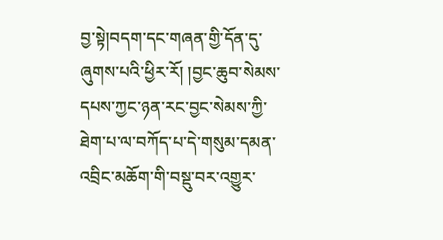བྱ་སྟེ།བདག་དང་གཞན་གྱི་དོན་དུ་ཞུགས་པའི་ཕྱིར་རོ། །བྱང་ཆུབ་སེམས་དཔས་ཀྱང་ཉན་རང་བྱང་སེམས་ཀྱི་ཐེག་པ་ལ་བཀོད་པ་དེ་གསུམ་དམན་འབྲིང་མཆོག་གི་བསྡུ་བར་འགྱུར་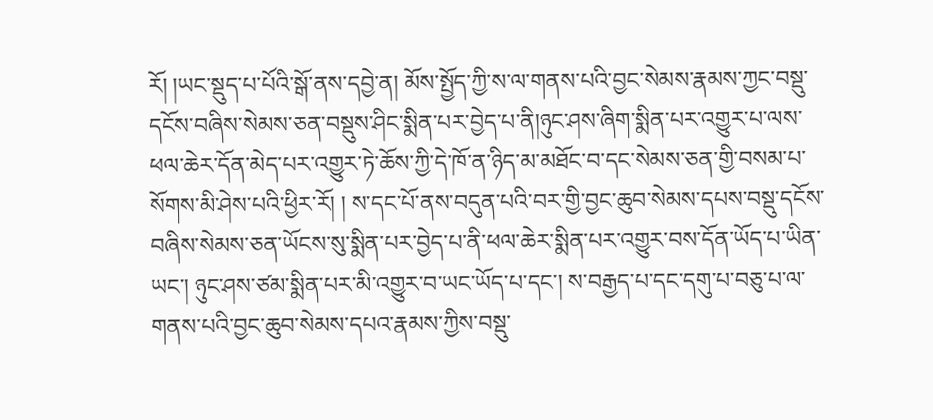རོ། །ཡང་སྡུད་པ་པོའི་སྒོ་ནས་དབྱེ་ན། མོས་སྤྱོད་ཀྱི་ས་ལ་གནས་པའི་བྱང་སེམས་རྣམས་ཀྱང་བསྡུ་དངོས་བཞིས་སེམས་ཅན་བསྡུས་ཤིང་སྨིན་པར་བྱེད་པ་ནི།ཉུང་ཤས་ཞིག་སྨིན་པར་འགྱུར་པ་ལས་ཕལ་ཆེར་དོན་མེད་པར་འགྱུར་ཏེ་ཆོས་ཀྱི་དེ་ཁོ་ན་ཉིད་མ་མཐོང་བ་དང་སེམས་ཅན་གྱི་བསམ་པ་སོགས་མི་ཤེས་པའི་ཕྱིར་རོ། ། ས་དང་པོ་ནས་བདུན་པའི་བར་གྱི་བྱང་ཆུབ་སེམས་དཔས་བསྡུ་དངོས་བཞིས་སེམས་ཅན་ཡོངས་སུ་སྨིན་པར་བྱེད་པ་ནི་ཕལ་ཆེར་སྨིན་པར་འགྱུར་བས་དོན་ཡོད་པ་ཡིན་ཡང་། ཉུང་ཤས་ཙམ་སྨིན་པར་མི་འགྱུར་བ་ཡང་ཡོད་པ་དང་། ས་བརྒྱད་པ་དང་དགུ་པ་བཅུ་པ་ལ་གནས་པའི་བྱང་ཆུབ་སེམས་དཔའ་རྣམས་ཀྱིས་བསྡུ་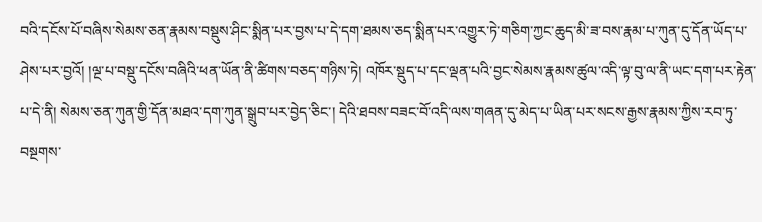བའི་དངོས་པོ་བཞིས་སེམས་ཅན་རྣམས་བསྡུས་ཤིང་སྨིན་པར་བྱས་པ་དེ་དག་ཐམས་ཅད་སྨིན་པར་འགྱུར་ཏེ་གཅིག་ཀྱང་ཆུད་མི་ཟ་བས་རྣམ་པ་ཀུན་དུ་དོན་ཡོད་པ་ཤེས་པར་བྱའོ། །ལྔ་པ་བསྡུ་དངོས་བཞིའི་ཕན་ཡོན་ནི་ཚིགས་བཅད་གཉིས་ཏེ། འཁོར་སྡུད་པ་དང་ལྡན་པའི་བྱང་སེམས་རྣམས་ཚུལ་འདི་ལྟ་བུ་ལ་ནི་ཡང་དག་པར་རྟེན་པ་དེ་ནི། སེམས་ཅན་ཀུན་གྱི་དོན་མཐའ་དག་ཀུན་སྒྲུབ་པར་བྱེད་ཅིང་། དེའི་ཐབས་བཟང་བོ་འདི་ལས་གཞན་དུ་མེད་པ་ཡིན་པར་སངས་རྒྱས་རྣམས་ཀྱིས་རབ་ཏུ་བསྔགས་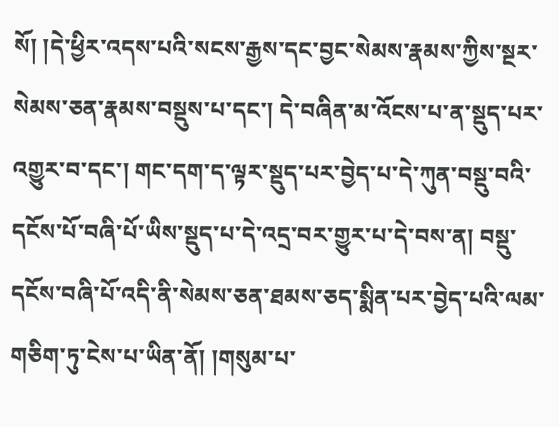སོ། །དེ་ཕྱིར་འདས་པའི་སངས་རྒྱས་དང་བྱང་སེམས་རྣམས་ཀྱིས་སྔར་སེམས་ཅན་རྣམས་བསྡུས་པ་དང་། དེ་བཞིན་མ་འོངས་པ་ན་སྡུད་པར་འགྱུར་བ་དང་། གང་དག་ད་ལྟར་སྡུད་པར་བྱེད་པ་དེ་ཀུན་བསྡུ་བའི་དངོས་པོ་བཞི་པོ་ཡིས་སྡུད་པ་དེ་འདྲ་བར་གྱུར་པ་དེ་བས་ན། བསྡུ་དངོས་བཞི་པོ་འདི་ནི་སེམས་ཅན་ཐམས་ཅད་སྨིན་པར་བྱེད་པའི་ལམ་གཅིག་ཏུ་ངེས་པ་ཡིན་ནོ། །གསུམ་པ་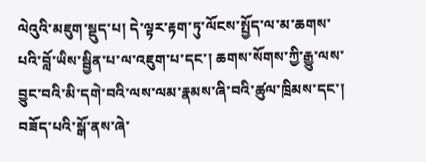ལེའུའི་མཇུག་སྡུད་པ། དེ་ལྟར་རྟག་ཏུ་ལོངས་སྤྱོད་ལ་མ་ཆགས་པའི་བློ་ཡིས་སྦྱིན་པ་ལ་འཇུག་པ་དང་། ཆགས་སོགས་ཀྱི་རྒྱུ་ལས་བྱུང་བའི་མི་དགེ་བའི་ལས་ལམ་རྣམས་ཞི་བའི་ཚུལ་ཁྲིམས་དང་། བཟོད་པའི་སྒོ་ནས་ཞེ་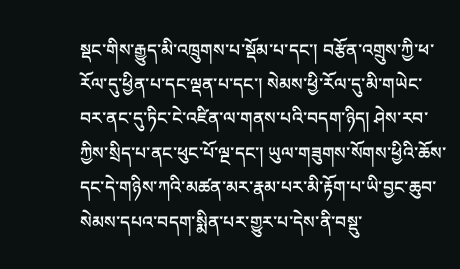སྡང་གིས་རྒྱུད་མི་འཁྲུགས་པ་སྡོམ་པ་དང་། བརྩོན་འགྲུས་ཀྱི་ཕ་རོལ་དུ་ཕྱིན་པ་དང་ལྡན་པ་དང་། སེམས་ཕྱི་རོལ་དུ་མི་གཡེང་བར་ནང་དུ་ཏིང་ངེ་འཛིན་ལ་གནས་པའི་བདག་ཉིད། ཤེས་རབ་ཀྱིས་སྲིད་པ་ནང་ཕུང་པོ་ལྔ་དང་། ཡུལ་གཟུགས་སོགས་ཕྱིའི་ཆོས་དང་དེ་གཉིས་ཀའི་མཚན་མར་རྣམ་པར་མི་རྟོག་པ་ཡི་བྱང་ཆུབ་སེམས་དཔའ་བདག་སྨིན་པར་གྱུར་པ་དེས་ནི་བསྡུ་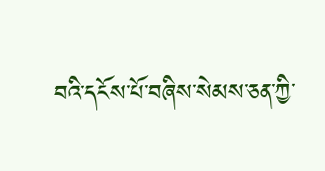བའི་དངོས་པོ་བཞིས་སེམས་ཅན་ཀྱི་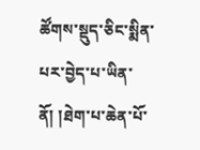ཚོགས་སྡུད་ཅིང་སྨིན་པར་བྱེད་པ་ཡིན་ནོ། །ཐེག་པ་ཆེན་པོ་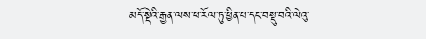མདོ་སྡེའི་རྒྱན་ལས་ཕ་རོལ་ཏུ་ཕྱིན་པ་དང་བསྡུ་བའི་ལེའུ་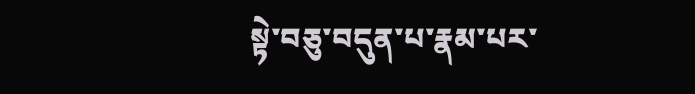སྟེ་བཅུ་བདུན་པ་རྣམ་པར་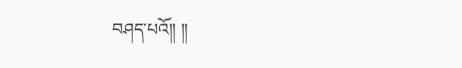བཤད་པའོ།། །།